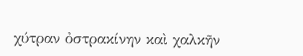χύτραν ὀστρακίνην καὶ χαλκῆν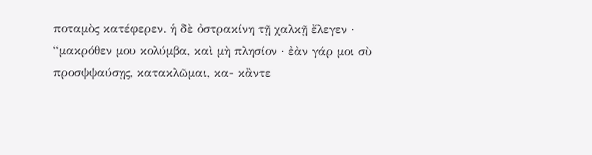ποταμὸς κατέφερεν. ἡ δὲ ὀστρακίνη τῇ χαλκῇ ἔλεγεν · “μακρόθεν μου κολύμβα, καὶ μὴ πλησίον · ἐὰν γάρ μοι σὺ προσψψαύσῃς, κατακλῶμαι, κα- κἂντε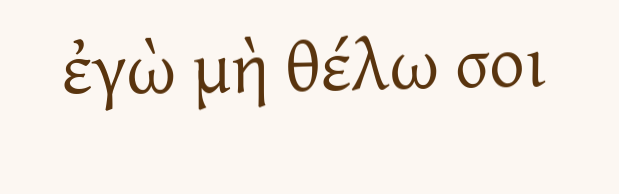ἐγὼ μὴ θέλω σοι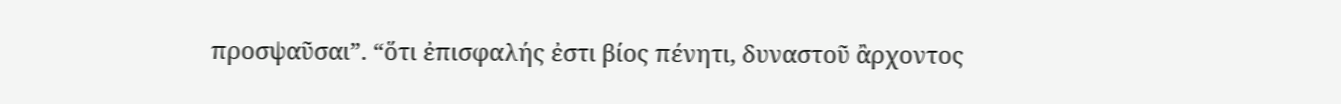προσψαῦσαι”. “ὅτι ἐπισφαλής ἐστι βίος πένητι, δυναστοῦ ἂρχοντος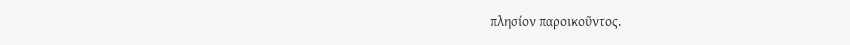πλησίον παροικοῦντος.